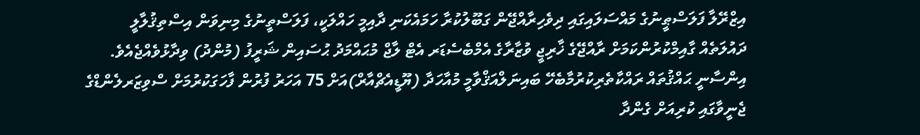އިޒްރޭލާ ފަލަސްޠީނުގެ މައްސަލައިގައި ދިވެހިރާއްޖޭން ގަބޫލުކުރާ ހަމައެކަނި ދާއިމީ ހައްލަކީ، ފަލަސްތީނުގެ މިނިވަން އިސްތިޤުލާލީ ދައުލަތެއް ގާއިމްކުރުންކަމަށް ރާއްޖޭގެ ޚާރިޖީ ވުޒާރާގެ އެމްބެސެޑަރ އެޓް ލާޖް މުޙައްމަދު ޙުސައިން ޝަރީފު (މުންދު) ވިދާޅުވެއްޖެއެވެ.
އިންސާނީ ޙައްޤުތައް ރައްކާތެރިކުރުމާބެހޭ ބައިނަލްއަޤްވާމީ މުއާހަދާ (ޔޫޑީއެޗްއާރް)އަށް 75 އަހަރު ފުރުން ފާހަގަކުރުމަށް ސްވިޒަރލެންޑްގެ ޖެނީވާގައި ކުރިއަށް ގެންދާ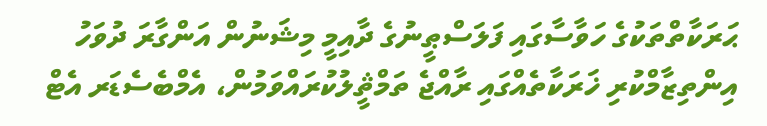ޙަރަކާތްތަކުގެ ހަވާސާގައި ފަލަސްޠީނުގެ ދާއިމީ މިޝަނުން އަންގާރަ ދުވަހު އިންތިޒާމްކުރި ޚަރަކާތެއްގައި ރާއްޖެ ތަމްޘީލުކުރައްވަމުން، އެމްބެސެޑަރ އެޓް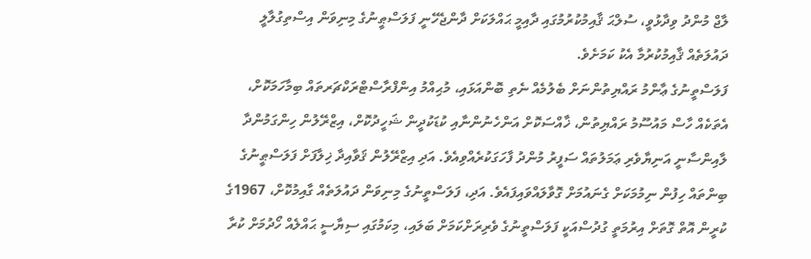ލާޖް މުންދު ވިދާޅުވީ، ސުލްޙަ ޤާއިމުކުރުމުގައި ދާއިމީ ޙައްލަކަށް ދާންޖެހޭނީ ފަލަސްޠީނުގެ މިނިވަން އިސްތިގުލާލީ ދައުލަތެއް ޤާއިމުކުރުމާ އެކު ކަމަށެވެ.
ފަލަސްތީނުގެ ޢާންމު ރައްޔިތުންނަށް ބެލުމެއް ނެތި ބޮންއަޅައި، މުޙިއްމު އިންފްރާސްޓްރަކްޗަރތައް ބިމާހަމަކޮށް، އެތަކެއް ހާސް މައުސޫމު ރައްޔިތުން، ޚާއްސަކޮށް އަންހެނުންނާއި ކުޑަކުދީން ޝަހީދުކޮށް، އިޒްރޭލުން ހިންގަމުންދާ ލާއިންސާނީ އަނިޔާވެރި ޢަމަލުތައް ސަފީރު މުންދު ފާހަގަކުރެއްވިއެވެ. އަދި އިޒްރޭލުން ޤަވާއިދާ ޚިލާފަށް ފަލަސްޠީނުގެ ބިންތައް ހިފުން ނިމުމަކަށް ގެނައުމަށް ގޮވާލައްވައިފައެވެ. އަދި، ފަލަސްތީނުގެ މިނިވަން ދައުލަތެއް ގާއިމުކޮށް، 1967ގެ ކުރީން އޮތް ގޮތަށް އިރުމަތީ ގުދުސްއަކީ ފަލަސްތީނުގެ ވެރިރަށްކަމަށް ބަލައި، މިކަމުގައި ސިޔާސީ ޙައްލެއް ހޯދުމަށް ކުރާ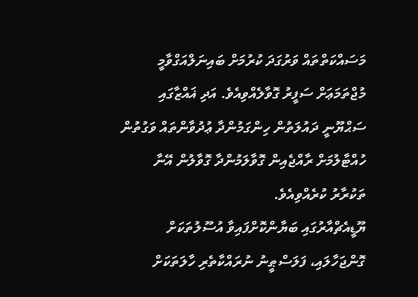މަސައްކަތްތައް ވަރުގަދަ ކުރުމަށް ބައިނަލްއަގްވާމީ މުޖްތަމަޢަށް ސަފީރު ގޮވާލެއްވިއެވެ. އަދި ޣައްޒާގައި ސަޙްޔޫނީ ދައުލަތުން ހިންގަމުންދާ ޢުދުވާންތައް ވަގުތުން ހުއްޓާލުމަށް ރާއްޖެއިން ގޮވާލަމުންދާ ގޮވާލުން އޭނާ ތަކުރާރު ކުރެއްވިއެވެ.
ޔޫޑީއެޗްއާރުގައި ބަޔާންކޮށްފައިވާ އުސޫލުތަކަށް ގޮންޖަހާލައި، ފަލަސްޠީނު ނުރައްކާތެރި ހާލަތަކަށް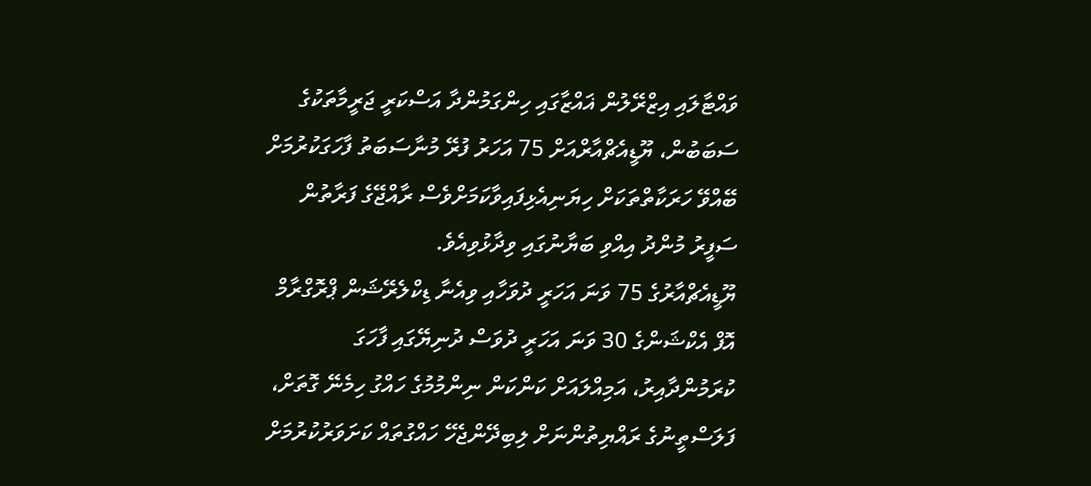ވައްޓާލައި އިޒްރޭލުން ޣައްޒާގައި ހިންގަމުންދާ އަސްކަރީ ޖަރީމާތަކުގެ ސަބަބުން، ޔޫޑީއެޗްއާރްއަށް 75 އަހަރު ފުރޭ މުނާސަބަތު ފާހަގަކުރުމަށް ބޭއްވޭ ހަރަކާތްތަކަށް ހިޔަނިއެޅިފައިވާކަމަށްވެސް ރާއްޖޭގެ ފަރާތުން ސަފީރު މުންދު އިއްވި ބަޔާނުގައި ވިދާޅުވިއެވެ.
ޔޫޑީއެޗްއާރުގެ 75 ވަނަ އަހަރީ ދުވަހާއި ވިއެނާ ޑިކްލެރޭޝަން ޕްރޮގްރާމް އޮފް އެކްޝަންގެ 30 ވަނަ އަހަރީ ދުވަސް ދުނިޔޭގައި ފާހަގަ ކުރަމުންދާއިރު، އަމިއްލައަށް ކަންކަން ނިންމުމުގެ ހައްގު ހިމެނޭ ގޮތަށް، ފަލަސްތީނުގެ ރައްޔިތުންނަށް ލިބިދޭންޖެހޭ ހައްގުތައް ކަށަވަރުކުރުމަށް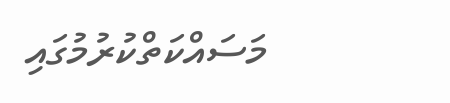މަސައްކަތްކުރުމުގައި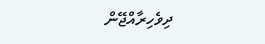ދިވެހިރާއްޖޭން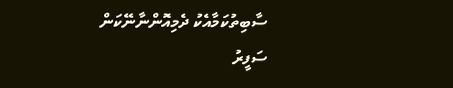ސާބިތުކަމާއެކު ދެމިއޮންނާނޭކަން ސަފީރު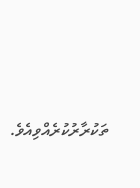ތަކުރާރުކުރެއްވިއެވެ.